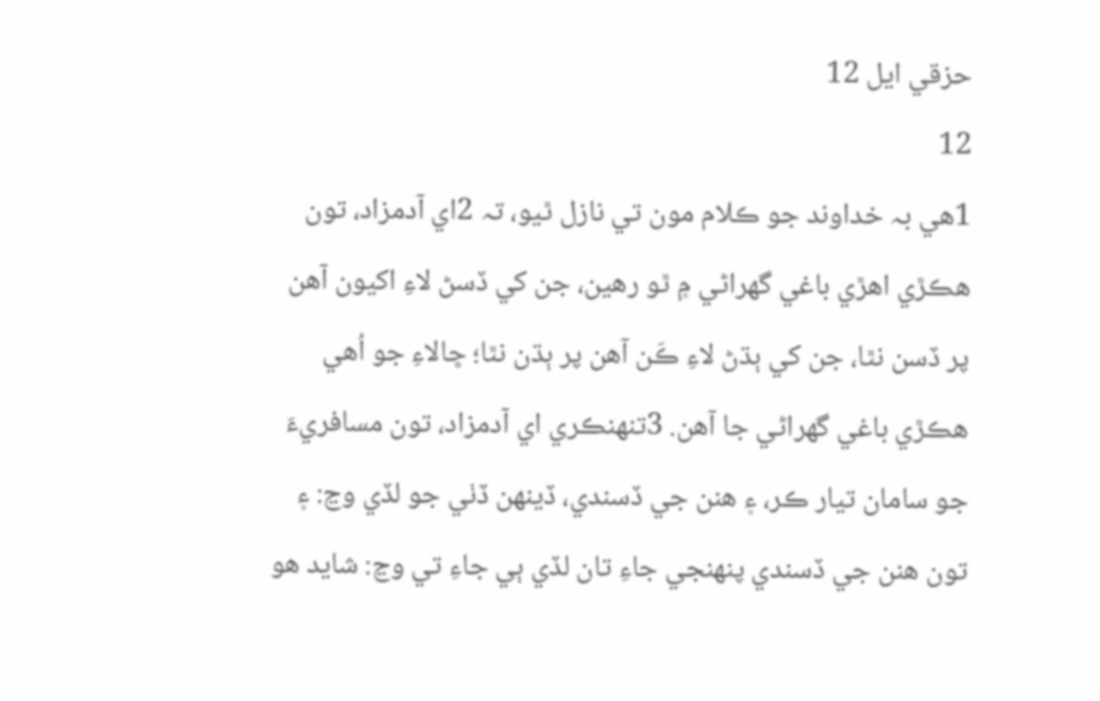حزقي ايل 12
12
1هي بہ خداوند جو ڪلام مون تي نازل ٿيو، تہ 2اي آدمزاد، تون هڪڙي اهڙي باغي گهراڻي ۾ ٿو رهين، جن کي ڏسڻ لاءِ اکيون آهن پر ڏسن نٿا، جن کي ٻڌڻ لاءِ ڪَن آهن پر ٻڌن نٿا؛ ڇالاءِ جو اُهي هڪڙي باغي گهراڻي جا آهن. 3تنهنڪري اي آدمزاد، تون مسافريءَ جو سامان تيار ڪر، ۽ هنن جي ڏسندي، ڏينهن ڏٺي جو لڏي وڃ: ۽ تون هنن جي ڏسندي پنهنجي جاءِ تان لڏي ٻي جاءِ تي وڃ: شايد هو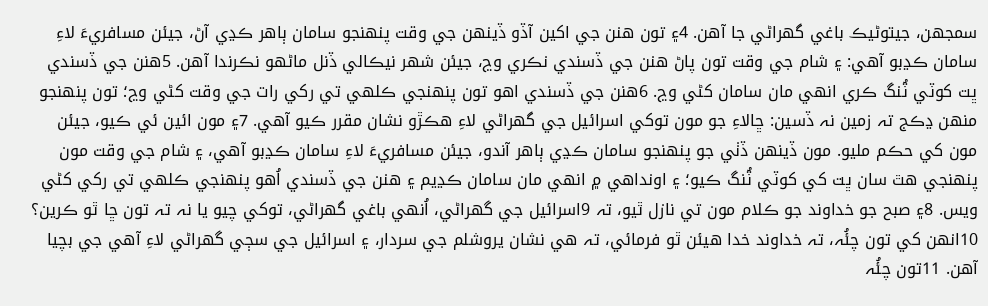سمجهن، جيتوڻيڪ باغي گهراڻي جا آهن. 4۽ تون هنن جي اکين آڏو ڏينهن جي وقت پنهنجو سامان ٻاهر ڪڍي آڻ، جيئن مسافريءَ لاءِ سامان ڪڍبو آهي: ۽ شام جي وقت تون پاڻ هنن جي ڏسندي نڪري وڃ، جيئن شهر نيڪالي ڏنل ماڻهو نڪرندا آهن. 5هنن جي ڏسندي ڀت کوٽي ٽُنگ ڪري انهي مان سامان کڻي وڃ. 6هنن جي ڏسندي اهو تون پنهنجي ڪلهي تي رکي رات جي وقت کڻي وڃ؛ تون پنهنجو منهن ڍڪج تہ زمين نہ ڏسين: ڇالاءِ جو مون توکي اسرائيل جي گهراڻي لاءِ هڪڙو نشان مقرر ڪيو آهي. 7۽ مون ائين ئي ڪيو، جيئن مون کي حڪم مليو. مون ڏينهن ڏٺي جو پنهنجو سامان ڪڍي ٻاهر آندو، جيئن مسافريءَ لاءِ سامان ڪڍبو آهي، ۽ شام جي وقت مون پنهنجي هٿ سان ڀت کي کوٽي ٽُنگ ڪيو؛ ۽ اونداهي ۾ انهي مان سامان ڪڍيم ۽ هنن جي ڏسندي اُهو پنهنجي ڪلهي تي رکي کڻي ويس. 8۽ صبح جو خداوند جو ڪلام مون تي نازل ٿيو، تہ 9اسرائيل جي گهراڻي، اُنهي باغي گهراڻي، توکي چيو يا نہ تہ تون ڇا ٿو ڪرين؟ 10انهن کي تون چئُہ، تہ خداوند خدا هيئن ٿو فرمائي، تہ هي نشان يروشلم جي سردار، ۽ اسرائيل جي سڄي گهراڻي لاءِ آهي جي بچيا آهن. 11تون چئُہ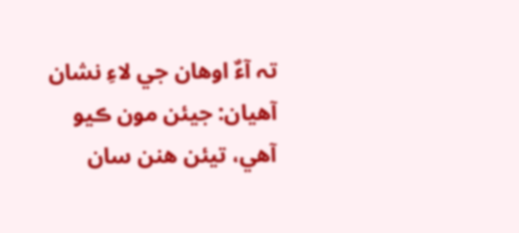تہ آءٌ اوهان جي لاءِ نشان آهيان: جيئن مون ڪيو آهي، تيئن هنن سان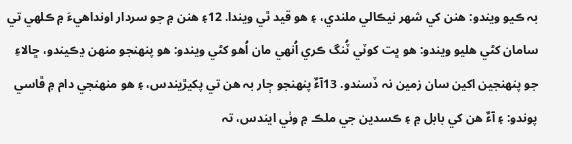بہ ڪيو ويندو: هنن کي شهر نيڪالي ملندي، ۽ هو قيد ٿي ويندا. 12۽ هنن ۾ جو سردار اونداهيءَ ۾ ڪلهي تي سامان کڻي هليو ويندو: هو ڀت کوٽي ٽُنگ ڪري اُنهي مان اُهو کڻي ويندو: هو پنهنجو منهن ڍڪيندو، ڇالاءِ جو پنهنجين اکين سان زمين نہ ڏسندو. 13آءٌ پنهنجو ڄار بہ هن تي پکيڙيندس، ۽ هو منهنجي دام ۾ ڦاسي پوندو: ۽ آءٌ هن کي بابل ۾ ۽ ڪسدين جي ملڪ ۾ وٺي ايندس، تہ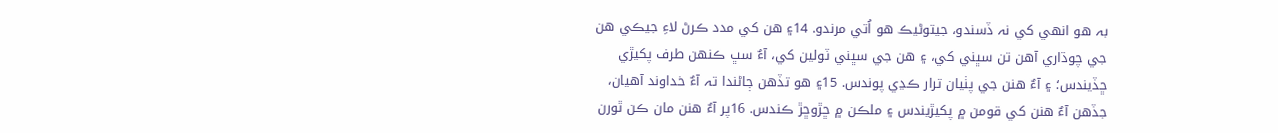بہ هو انهي کي نہ ڏسندو، جيتوڻيڪ هو اُتي مرندو. 14۽ هن کي مدد ڪرڻ لاءِ جيڪي هن جي چوڌاري آهن تن سڀني کي، ۽ هن جي سڀني ٽولين کي، آءٌ سڀ ڪنهن طرف پکيڙي ڇڏيندس؛ ۽ آءٌ هنن جي پٺيان ترار ڪڍي پوندس. 15۽ هو تڏهن ڄاڻندا تہ آءٌ خداوند آهيان، جڏهن آءٌ هنن کي قومن ۾ پکيڙيندس ۽ ملڪن ۾ ڇڙوڇڙ ڪندس. 16پر آءٌ هنن مان ڪن ٿورن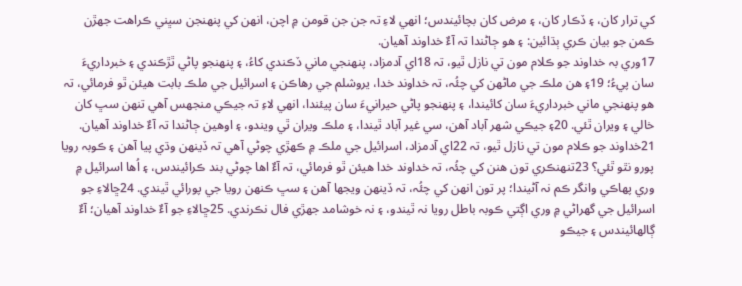کي ترار کان، ۽ ڏڪار کان، ۽ مرض کان بچائيندس؛ انهي لاءِ تہ جن جن قومن ۾ اچن، انهن کي پنهنجن سڀني ڪراهت جهڙن ڪمن جو بيان ڪري ٻڌائين: ۽ هو ڄاڻندا تہ آءٌ خداوند آهيان.
17وري بہ خداوند جو ڪلام مون تي نازل ٿيو، تہ 18اي آدمزاد، پنهنجي ماني ڏڪندي کاءُ، ۽ پنهنجو پاڻي ٿڙڪندي ۽ خبرداريءَ سان پيءُ؛ 19۽ هن ملڪ جي ماڻهن کي چئُہ، تہ خداوند خدا، يروشلم جي رهاڪن ۽ اسرائيل جي ملڪ بابت هيئن ٿو فرمائي، تہ هو پنهنجي ماني خبرداريءَ سان کائيندا، ۽ پنهنجو پاڻي حيرانيءَ سان پيئندا، انهي لاءِ تہ جيڪي منجهس آهي تنهن سڀ کان خالي ۽ ويران ٿئي. 20۽ جيڪي شهر آباد آهن، سي غير آباد ٿيندا، ۽ ملڪ ويران ٿي ويندو، ۽ اوهين ڄاڻندا تہ آءٌ خداوند آهيان.
21خداوند جو ڪلام مون تي نازل ٿيو، تہ 22اي آدمزاد، اسرائيل جي ملڪ ۾ ڪهڙي چوڻي آهي تہ ڏينهن وڌي پيا آهن ۽ ڪوبہ رويا پورو نٿو ٿئي؟ 23تنهنڪري تون هنن کي چئُہ، تہ خداوند خدا هيئن ٿو فرمائي، تہ آءٌ اها چوڻي بند ڪرائيندس، ۽ اُها اسرائيل ۾ وري پهاڪي وانگر ڪم نہ آڻيندا؛ پر تون انهن کي چئُہ، تہ ڏينهن ويجها آهن ۽ سڀ ڪنهن رويا جي پورائي ٿيندي. 24ڇالاءِ جو اسرائيل جي گهراڻي ۾ وري اڳتي ڪوبہ باطل رويا نہ ٿيندو، ۽ نہ خوشامد جهڙي فال نڪرندي. 25ڇالاءِ جو آءٌ خداوند آهيان؛ آءٌ ڳالهائيندس ۽ جيڪو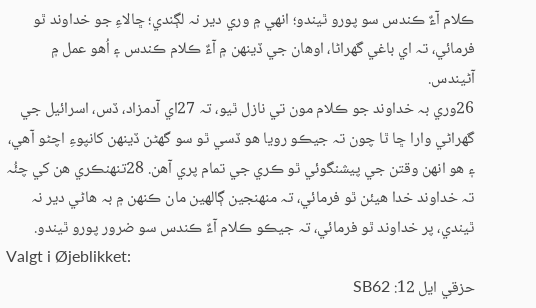ڪلام آءٌ ڪندس سو پورو ٿيندو؛ انهي ۾ وري دير نہ لڳندي؛ ڇالاءِ جو خداوند ٿو فرمائي، تہ اي باغي گهراڻا، اوهان جي ڏينهن ۾ آءٌ ڪلام ڪندس ۽ اُهو عمل ۾ آڻيندس.
26وري بہ خداوند جو ڪلام مون تي نازل ٿيو، تہ 27اي آدمزاد، ڏس، اسرائيل جي گهراڻي وارا ڇا ٿا چون تہ جيڪو رويا هو ڏسي ٿو سو گهڻن ڏينهن کانپوءِ اچڻو آهي، ۽ هو انهن وقتن جي پيشنگوئي ٿو ڪري جي تمام پري آهن. 28تنهنڪري هن کي چئُہ تہ خداوند خدا هيئن ٿو فرمائي، تہ منهنجين ڳالهين مان ڪنهن ۾ بہ هاڻي دير نہ ٿيندي، پر خداوند ٿو فرمائي، تہ جيڪو ڪلام آءٌ ڪندس سو ضرور پورو ٿيندو.
Valgt i Øjeblikket:
حزقي ايل 12: SB62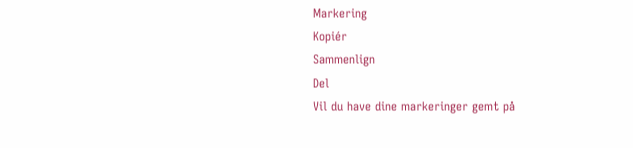Markering
Kopiér
Sammenlign
Del
Vil du have dine markeringer gemt på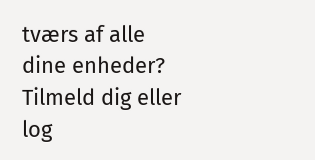tværs af alle dine enheder? Tilmeld dig eller log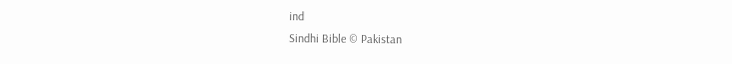ind
Sindhi Bible © Pakistan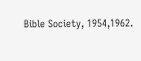Bible Society, 1954,1962.